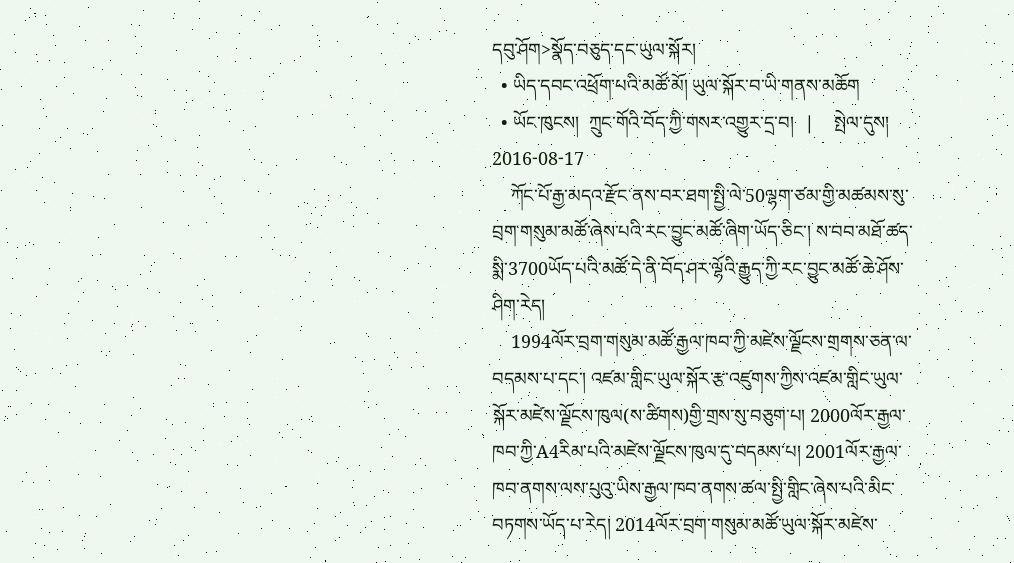དབུ་ཤོག>སྣོད་བཅུད་དང་ཡུལ་སྐོར།
  • ཡིད་དབང་འཕྲོག་པའི་མཚོ་མོ། ཡུལ་སྐོར་བ་ཡི་གནས་མཆོག
  • ཡོང་ཁུངས།  ཀྲུང་གོའི་བོད་ཀྱི་གསར་འགྱུར་དྲ་བ།   |     སྤེལ་དུས།  2016-08-17
    ཀོང་པོ་རྒྱ་མདའ་རྫོང་ནས་བར་ཐག་སྤྱི་ལེ་50ལྷག་ཙམ་གྱི་མཚམས་སུ་བྲག་གསུམ་མཚོ་ཞེས་པའི་རང་བྱུང་མཚོ་ཞིག་ཡོད་ཅིང་། ས་བབ་མཐོ་ཚད་སྨི་3700ཡོད་པའི་མཚོ་དེ་ནི་བོད་ཤར་ལྷོའི་རྒྱུད་ཀྱི་རང་བྱུང་མཚོ་ཆེ་ཤོས་ཤིག་རེད།
    1994ལོར་བྲག་གསུམ་མཚོ་རྒྱལ་ཁབ་ཀྱི་མཛེས་ལྗོངས་གྲགས་ཅན་ལ་བདམས་པ་དང་། འཛམ་གླིང་ཡུལ་སྐོར་རྩ་འཛུགས་ཀྱིས་འཛམ་གླིང་ཡུལ་སྐོར་མཛེས་ལྗོངས་ཁུལ(ས་ཚིགས)གྱི་གྲས་སུ་བཅུག་པ། 2000ལོར་རྒྱལ་ཁབ་ཀྱི་A4རིམ་པའི་མཛེས་ལྗོངས་ཁུལ་དུ་བདམས་པ། 2001ལོར་རྒྱལ་ཁབ་ནགས་ལས་པུའུ་ཡིས་རྒྱལ་ཁབ་ནགས་ཚལ་སྤྱི་གླིང་ཞེས་པའི་མིང་བཏགས་ཡོད་པ་རེད། 2014ལོར་བྲག་གསུམ་མཚོ་ཡུལ་སྐོར་མཛེས་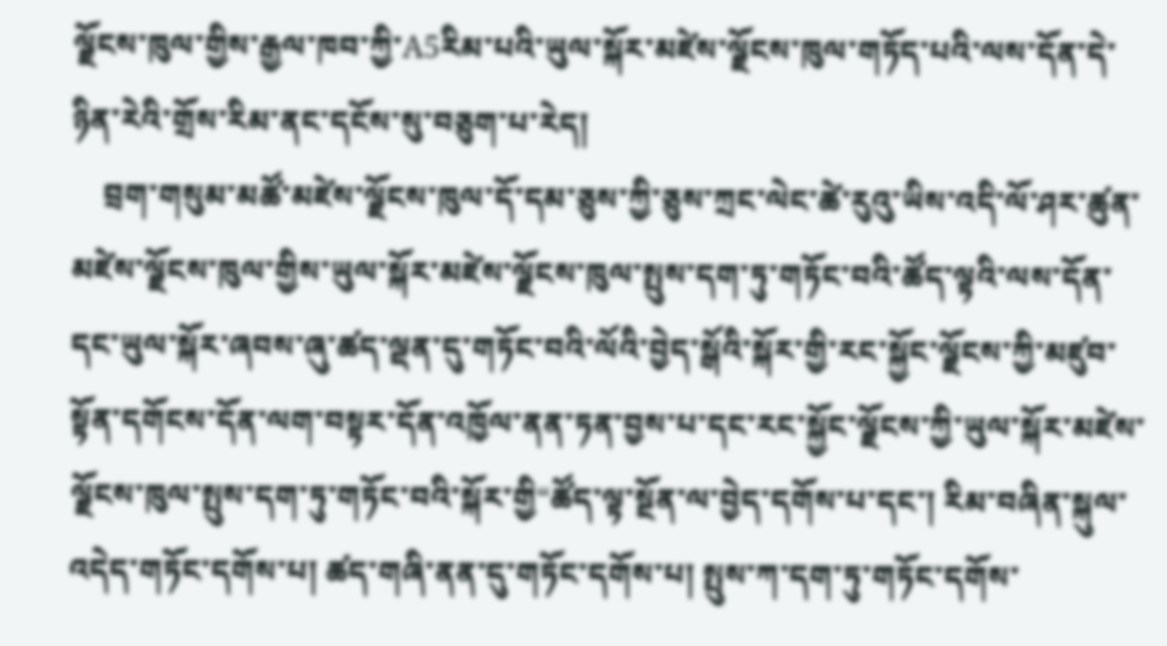ལྗོངས་ཁུལ་གྱིས་རྒྱལ་ཁབ་ཀྱི་A5རིམ་པའི་ཡུལ་སྐོར་མཛེས་ལྗོངས་ཁུལ་གཏོད་པའི་ལས་དོན་དེ་ཉིན་རེའི་གྲོས་རིམ་ནང་དངོས་སུ་བཅུག་པ་རེད།
    བྲག་གསུམ་མཚོ་མཛེས་ལྗོངས་ཁུལ་དོ་དམ་ཅུས་ཀྱི་ཅུས་ཀྲང་ལེང་ཚེ་རུའུ་ཡིས་འདི་ལོ་ཤར་ཚུན་མཛེས་ལྗོངས་ཁུལ་གྱིས་ཡུལ་སྐོར་མཛེས་ལྗོངས་ཁུལ་སྤུས་དག་ཏུ་གཏོང་བའི་ཚོད་ལྟའི་ལས་དོན་དང་ཡུལ་སྐོར་ཞབས་ཞུ་ཚད་ལྡན་དུ་གཏོང་བའི་ལོའི་བྱེད་སྒོའི་སྐོར་གྱི་རང་སྐྱོང་ལྗོངས་ཀྱི་མཛུབ་སྟོན་དགོངས་དོན་ལག་བསྟར་དོན་འཁྱོལ་ནན་ཏན་བྱས་པ་དང་རང་སྐྱོང་ལྗོངས་ཀྱི་ཡུལ་སྐོར་མཛེས་ལྗོངས་ཁུལ་སྤུས་དག་ཏུ་གཏོང་བའི་སྐོར་གྱི“ཚོད་ལྟ་སྔོན་ལ་བྱེད་དགོས་པ་དང་། རིམ་བཞིན་སྐུལ་འདེད་གཏོང་དགོས་པ། ཚད་གཞི་ནན་དུ་གཏོང་དགོས་པ། སྤུས་ཀ་དག་ཏུ་གཏོང་དགོས་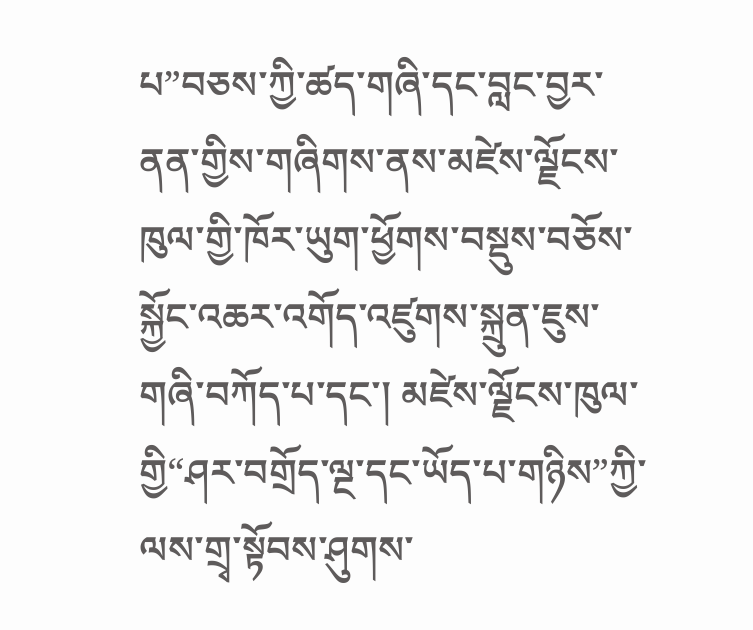པ”བཅས་ཀྱི་ཚད་གཞི་དང་བླང་བྱར་ནན་གྱིས་གཞིགས་ནས་མཛེས་ལྗོངས་ཁུལ་གྱི་ཁོར་ཡུག་ཕྱོགས་བསྡུས་བཅོས་སྐྱོང་འཆར་འགོད་འཛུགས་སྐྲུན་ཇུས་གཞི་བཀོད་པ་དང་། མཛེས་ལྗོངས་ཁུལ་གྱི“ཤར་བགྲོད་ལྔ་དང་ཡོད་པ་གཉིས”ཀྱི་ལས་གྲྭ་སྟོབས་ཤུགས་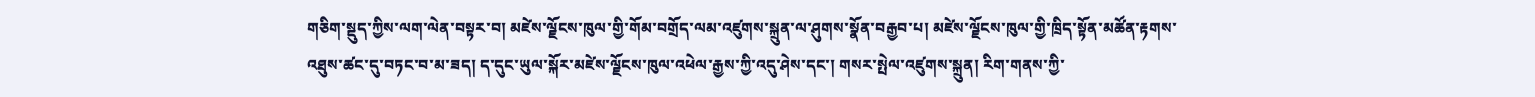གཅིག་སྡུད་ཀྱིས་ལག་ལེན་བསྟར་བ། མཛེས་ལྗོངས་ཁུལ་གྱི་གོམ་བགྲོད་ལམ་འཛུགས་སྐྲུན་ལ་ཤུགས་སྣོན་བརྒྱབ་པ། མཛེས་ལྗོངས་ཁུལ་གྱི་ཁྲིད་སྟོན་མཚོན་རྟགས་འཐུས་ཚང་དུ་བཏང་བ་མ་ཟད། ད་དུང་ཡུལ་སྐོར་མཛེས་ལྗོངས་ཁུལ་འཕེལ་རྒྱས་ཀྱི་འདུ་ཤེས་དང་། གསར་སྤེལ་འཛུགས་སྐྲུན། རིག་གནས་ཀྱི་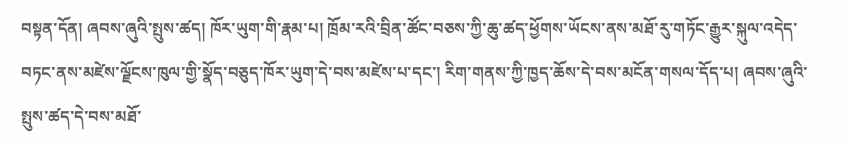བསྟན་དོན། ཞབས་ཞུའི་སྤུས་ཚད། ཁོར་ཡུག་གི་རྣམ་པ། ཁྲོམ་རའི་བྲིན་ཚོང་བཅས་ཀྱི་ཆུ་ཚད་ཕྱོགས་ཡོངས་ནས་མཐོ་རུ་གཏོང་རྒྱུར་སྐུལ་འདེད་བཏང་ནས་མཛེས་ལྗོངས་ཁུལ་གྱི་སྣོད་བཅུད་ཁོར་ཡུག་དེ་བས་མཛེས་པ་དང་། རིག་གནས་ཀྱི་ཁྱད་ཆོས་དེ་བས་མངོན་གསལ་དོད་པ། ཞབས་ཞུའི་སྤུས་ཚད་དེ་བས་མཐོ་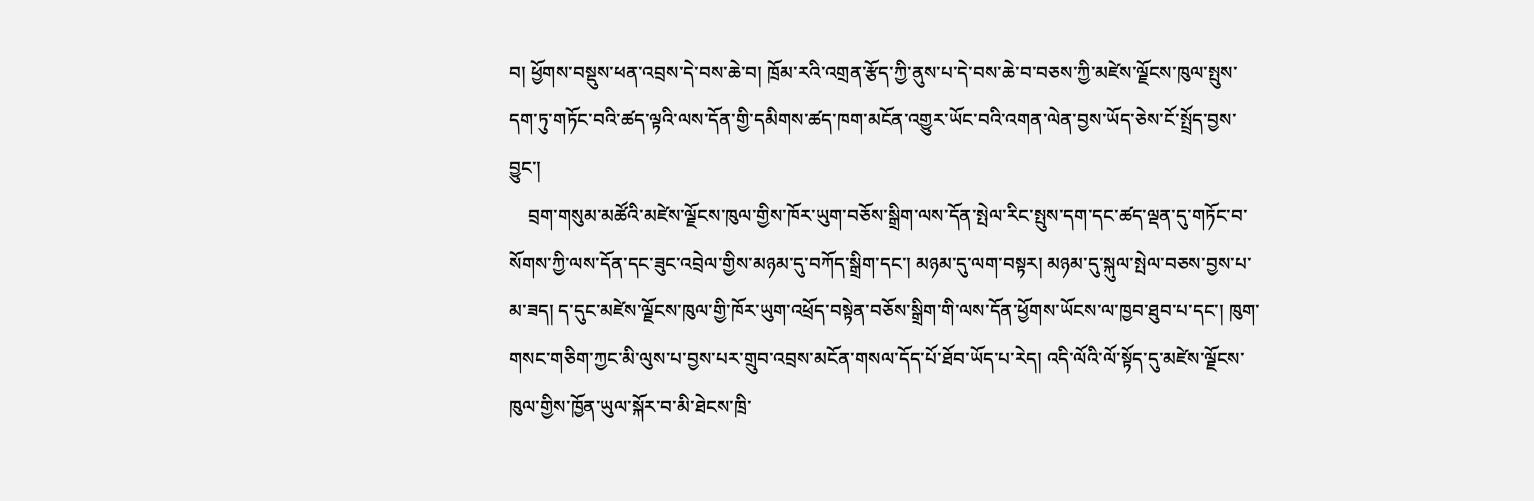བ། ཕྱོགས་བསྡུས་ཕན་འབྲས་དེ་བས་ཆེ་བ། ཁྲོམ་རའི་འགྲན་རྩོད་ཀྱི་ནུས་པ་དེ་བས་ཆེ་བ་བཅས་ཀྱི་མཛེས་ལྗོངས་ཁུལ་སྤུས་དག་ཏུ་གཏོང་བའི་ཚད་ལྟའི་ལས་དོན་གྱི་དམིགས་ཚད་ཁག་མངོན་འགྱུར་ཡོང་བའི་འགན་ལེན་བྱས་ཡོད་ཅེས་ངོ་སྤྲོད་བྱས་བྱུང་།
    བྲག་གསུམ་མཚོའི་མཛེས་ལྗོངས་ཁུལ་གྱིས་ཁོར་ཡུག་བཅོས་སྒྲིག་ལས་དོན་སྤེལ་རིང་སྤུས་དག་དང་ཚད་ལྡན་དུ་གཏོང་བ་སོགས་ཀྱི་ལས་དོན་དང་ཟུང་འབྲེལ་གྱིས་མཉམ་དུ་བཀོད་སྒྲིག་དང་། མཉམ་དུ་ལག་བསྟར། མཉམ་དུ་སྐུལ་སྤེལ་བཅས་བྱས་པ་མ་ཟད། ད་དུང་མཛེས་ལྗོངས་ཁུལ་གྱི་ཁོར་ཡུག་འཕྲོད་བསྟེན་བཅོས་སྒྲིག་གི་ལས་དོན་ཕྱོགས་ཡོངས་ལ་ཁྱབ་ཐུབ་པ་དང་། ཁུག་གསང་གཅིག་ཀྱང་མི་ལུས་པ་བྱས་པར་གྲུབ་འབྲས་མངོན་གསལ་དོད་པོ་ཐོབ་ཡོད་པ་རེད། འདི་ལོའི་ལོ་སྟོད་དུ་མཛེས་ལྗོངས་ཁུལ་གྱིས་ཁྱོན་ཡུལ་སྐོར་བ་མི་ཐེངས་ཁྲི་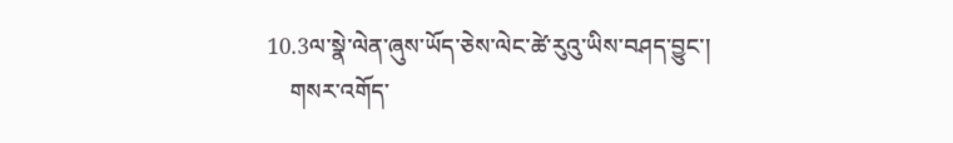10.3ལ་སྣེ་ལེན་ཞུས་ཡོད་ཅེས་ལེང་ཚེ་རུའུ་ཡིས་བཤད་བྱུང་།
    གསར་འགོད་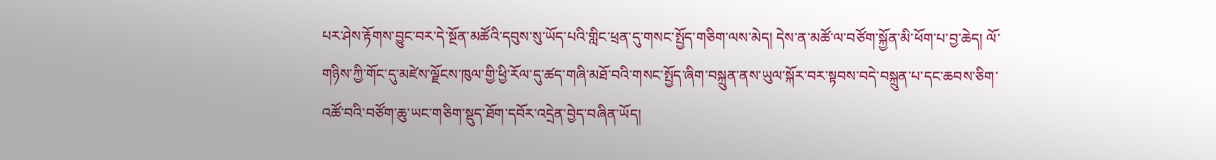པར་ཤེས་རྟོགས་བྱུང་བར་དེ་སྔོན་མཚོའི་དབུས་སུ་ཡོད་པའི་གླིང་ཕྲན་དུ་གསང་སྤྱོད་གཅིག་ལས་མེད། དེས་ན་མཚོ་ལ་བཙོག་སྐྱོན་མི་ཕོག་པ་བྱ་ཆེད། ལོ་གཉིས་ཀྱི་གོང་དུ་མཛེས་ལྗོངས་ཁུལ་གྱི་ཕྱི་རོལ་དུ་ཚད་གཞི་མཐོ་བའི་གསང་སྤྱོད་ཞིག་བསྐྲུན་ནས་ཡུལ་སྐོར་བར་སྟབས་བདེ་བསྐྲུན་པ་དང་ཆབས་ཅིག་འཚོ་བའི་བཙོག་ཆུ་ཡང་གཅིག་སྡུད་ཐོག་དབོར་འདྲེན་བྱེད་བཞིན་ཡོད།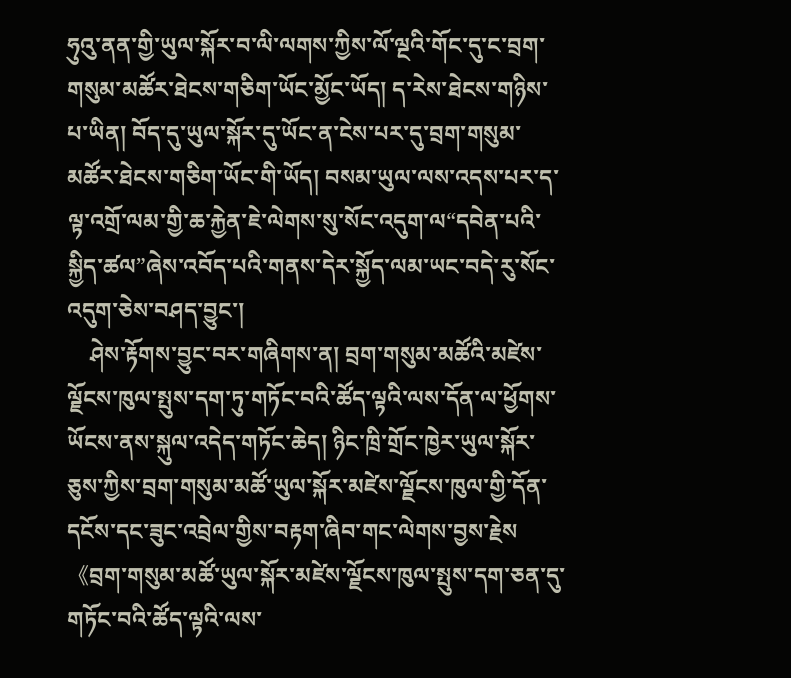ཧུའུ་ནན་གྱི་ཡུལ་སྐོར་བ་ལི་ལགས་ཀྱིས་ལོ་ལྔའི་གོང་དུ་ང་བྲག་གསུམ་མཚོར་ཐེངས་གཅིག་ཡོང་མྱོང་ཡོད། ད་རེས་ཐེངས་གཉིས་པ་ཡིན། བོད་དུ་ཡུལ་སྐོར་དུ་ཡོང་ན་ངེས་པར་དུ་བྲག་གསུམ་མཚོར་ཐེངས་གཅིག་ཡོང་གི་ཡོད། བསམ་ཡུལ་ལས་འདས་པར་ད་ལྟ་འགྲོ་ལམ་གྱི་ཆ་རྐྱེན་ཇེ་ལེགས་སུ་སོང་འདུག་ལ“དབེན་པའི་སྐྱིད་ཚལ”ཞེས་འབོད་པའི་གནས་དེར་སྐྱོད་ལམ་ཡང་བདེ་རུ་སོང་འདུག་ཅེས་བཤད་བྱུང་།
    ཤེས་རྟོགས་བྱུང་བར་གཞིགས་ན། བྲག་གསུམ་མཚོའི་མཛེས་ལྗོངས་ཁུལ་སྤུས་དག་ཏུ་གཏོང་བའི་ཚོད་ལྟའི་ལས་དོན་ལ་ཕྱོགས་ཡོངས་ནས་སྐུལ་འདེད་གཏོང་ཆེད། ཉིང་ཁྲི་གྲོང་ཁྱེར་ཡུལ་སྐོར་ཅུས་ཀྱིས་བྲག་གསུམ་མཚོ་ཡུལ་སྐོར་མཛེས་ལྗོངས་ཁུལ་གྱི་དོན་དངོས་དང་ཟུང་འབྲེལ་གྱིས་བརྟག་ཞིབ་གང་ལེགས་བྱས་རྗེས《བྲག་གསུམ་མཚོ་ཡུལ་སྐོར་མཛེས་ལྗོངས་ཁུལ་སྤུས་དག་ཅན་དུ་གཏོང་བའི་ཚོད་ལྟའི་ལས་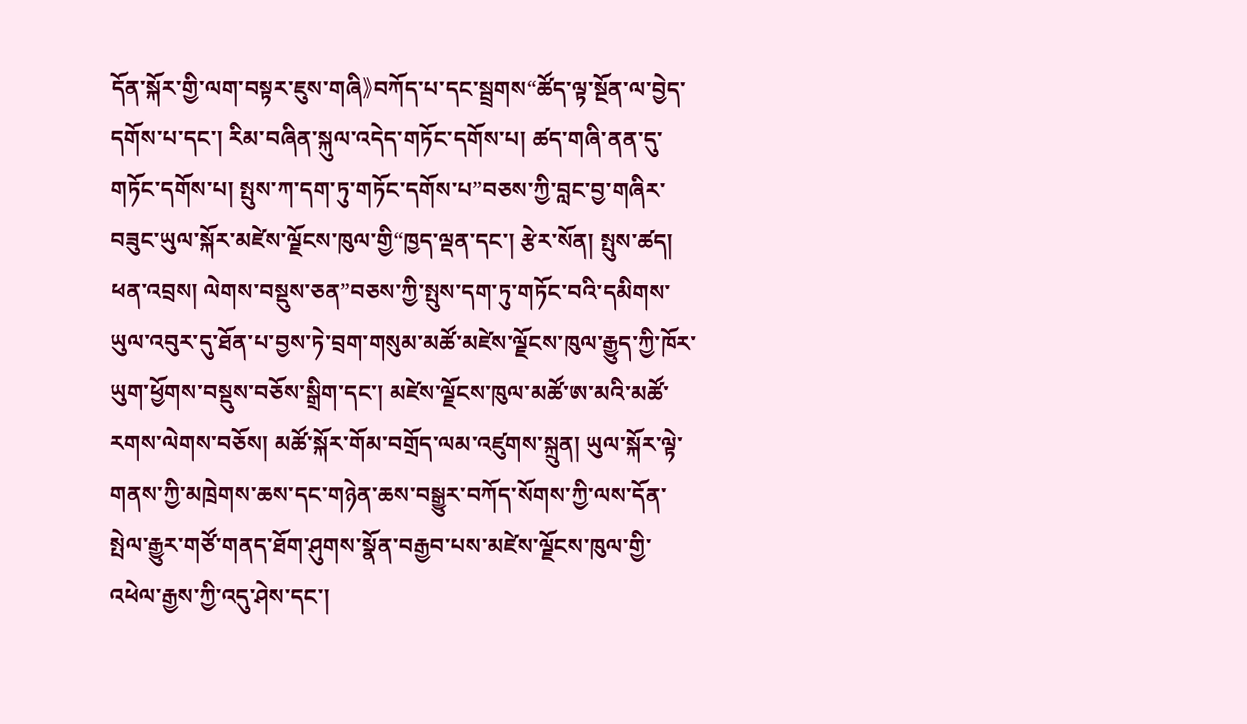དོན་སྐོར་གྱི་ལག་བསྟར་ཇུས་གཞི》བཀོད་པ་དང་སྦྲགས“ཚོད་ལྟ་སྔོན་ལ་བྱེད་དགོས་པ་དང་། རིམ་བཞིན་སྐུལ་འདེད་གཏོང་དགོས་པ། ཚད་གཞི་ནན་དུ་གཏོང་དགོས་པ། སྤུས་ཀ་དག་ཏུ་གཏོང་དགོས་པ”བཅས་ཀྱི་བླང་བྱ་གཞིར་བཟུང་ཡུལ་སྐོར་མཛེས་ལྗོངས་ཁུལ་གྱི“ཁྱད་ལྡན་དང་། རྩེར་སོན། སྤུས་ཚད། ཕན་འབྲས། ལེགས་བསྡུས་ཅན”བཅས་ཀྱི་སྤུས་དག་ཏུ་གཏོང་བའི་དམིགས་ཡུལ་འབུར་དུ་ཐོན་པ་བྱས་ཏེ་བྲག་གསུམ་མཚོ་མཛེས་ལྗོངས་ཁུལ་རྒྱུད་ཀྱི་ཁོར་ཡུག་ཕྱོགས་བསྡུས་བཅོས་སྒྲིག་དང་། མཛེས་ལྗོངས་ཁུལ་མཚོ་ཨ་མའི་མཚོ་རགས་ལེགས་བཅོས། མཚོ་སྐོར་གོམ་བགྲོད་ལམ་འཛུགས་སྐྲུན། ཡུལ་སྐོར་ལྟེ་གནས་ཀྱི་མཁྲེགས་ཆས་དང་གཉེན་ཆས་བསྒྱུར་བཀོད་སོགས་ཀྱི་ལས་དོན་སྤེལ་རྒྱུར་གཙོ་གནད་ཐོག་ཤུགས་སྣོན་བརྒྱབ་པས་མཛེས་ལྗོངས་ཁུལ་གྱི་འཕེལ་རྒྱས་ཀྱི་འདུ་ཤེས་དང་།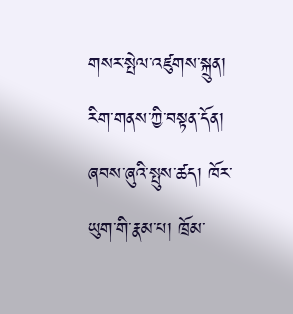གསར་སྤེལ་འཛུགས་སྐྲུན། རིག་གནས་ཀྱི་བསྟན་དོན། ཞབས་ཞུའི་སྤུས་ཚད། ཁོར་ཡུག་གི་རྣམ་པ། ཁྲོམ་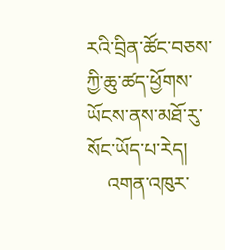རའི་བྲིན་ཚོང་བཅས་ཀྱི་ཆུ་ཚད་ཕྱོགས་ཡོངས་ནས་མཐོ་རུ་སོང་ཡོད་པ་རེད།
    འགན་འཁུར་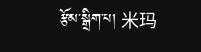རྩོམ་སྒྲིག་པ། 米玛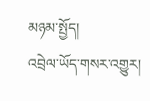མཉམ་སྤྱོད།
འབྲེལ་ཡོད་གསར་འགྱུར།